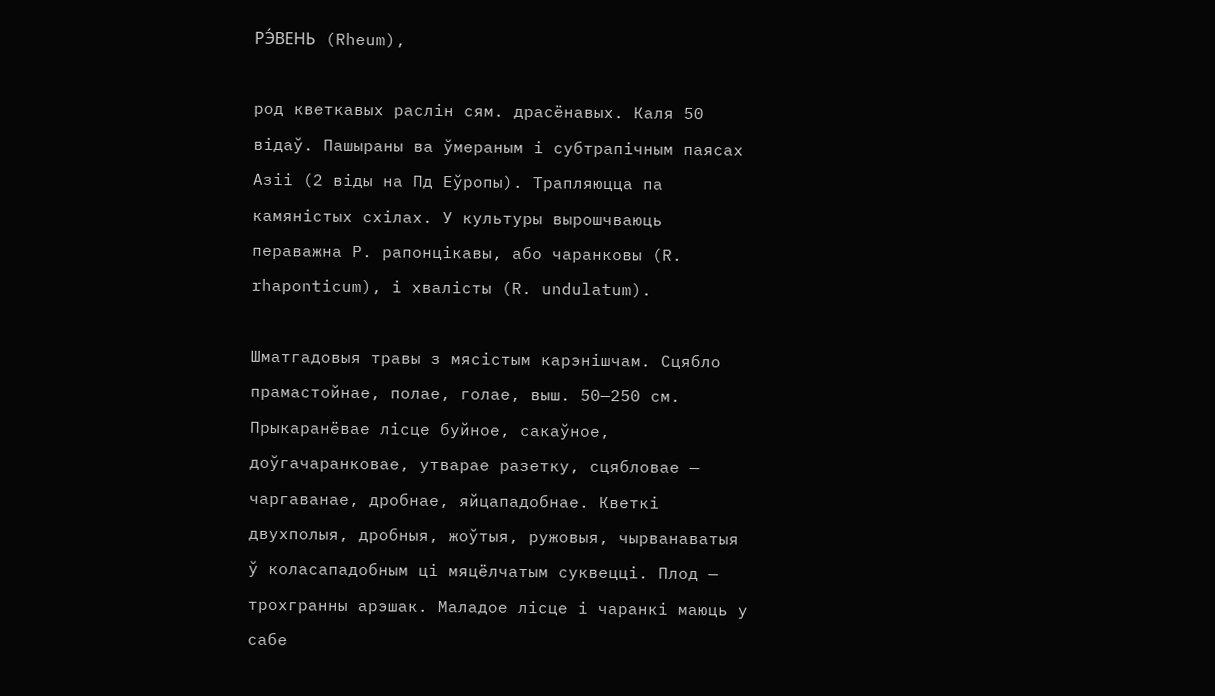РЭ́ВЕНЬ (Rheum),

род кветкавых раслін сям. драсёнавых. Каля 50 відаў. Пашыраны ва ўмераным і субтрапічным паясах Азіі (2 віды на Пд Еўропы). Трапляюцца па камяністых схілах. У культуры вырошчваюць пераважна Р. рапонцікавы, або чаранковы (R. rhaponticum), і хвалісты (R. undulatum).

Шматгадовыя травы з мясістым карэнішчам. Сцябло прамастойнае, полае, голае, выш. 50—250 см. Прыкаранёвае лісце буйное, сакаўное, доўгачаранковае, утварае разетку, сцябловае — чаргаванае, дробнае, яйцападобнае. Кветкі двухполыя, дробныя, жоўтыя, ружовыя, чырванаватыя ў коласападобным ці мяцёлчатым суквецці. Плод — трохгранны арэшак. Маладое лісце і чаранкі маюць у сабе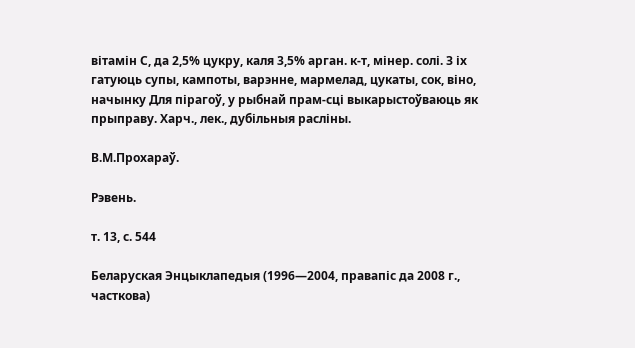вітамін С, да 2,5% цукру, каля 3,5% арган. к-т, мінер. солі. З іх гатуюць супы, кампоты, варэнне, мармелад, цукаты, сок, віно, начынку Для пірагоў, у рыбнай прам-сці выкарыстоўваюць як прыправу. Харч., лек., дубільныя расліны.

В.М.Прохараў.

Рэвень.

т. 13, с. 544

Беларуская Энцыклапедыя (1996—2004, правапіс да 2008 г., часткова)